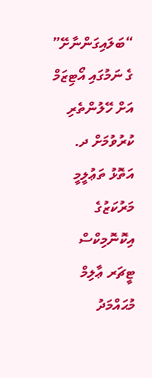“ބަލައިގަންނާށޭ” ގެ ނަމުގައި އޯޓިޒަމް އަށް ހޭލުންތެރި ކުރުވުމަށް ދ. އަތޮޅު ތަޢުލީމީ މަރުކަޒުގެ އިކޮނޮމިކްސް ޓީޗަރ ޢާލިމް މުޙައްމަދު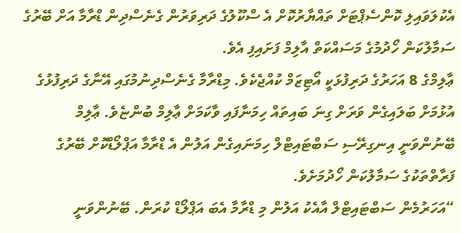އެކުލަވައިލި ކޮންސެޕްޓަށް ތައްޔާރުކޮށް އެ ސްކޫލުގެ ދަރިވަރުން ގެނެސްދިން ޑްރާމާ އަށް ބޭރުގެ ސަމާލުކަން ހޯދުމުގެ މަސައްކަތް އާލިމް ފަށައިފި އެވެ.
ޢާލިމްގެ 8 އަހަރުގެ ދަރިފުޅަކީ އޯޓިޒަމް ކުއްޖެކެވެ. މިޑްރާމާ ގެނެސްދިނުމުގައި އޭނާގެ ދަރިފުޅުގެ އުޅުމަށް ބަލައިގެން ވަރަށް ގިނަ ބައިތައް ހިމަނާފައި ވާކަމަށް ޢާލިމް ބުންޏެވެ. ޢާލިމް ބޭނުންވަނީ އިނގިރޭސި ސަބްޓައިޓްލް ހިމަނައިގެން އަލުން އެ ޑްރާމާ އަޕްލޯޑްކޮށް ބޭރުގެ ފަރާތްތަކުގެ ސަމާލުކަން ހޯދުމަށެވެ.
“އަހަރުމެން ސަބްޓައިޓްލް އާއެކު އަލުން މި ޑްރާމާ އެބަ އަޕްލޯޑް ކުރަން. ބޭނުންވަނީ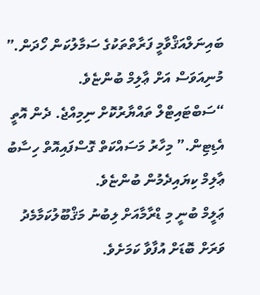ބައިނަލްއަޤްވާމީ ފަރާތްތަކުގެ ސަމާލުކަން ހޯދަން.” މުނިއަވަސް އަށް ޢާލިމް ބުންޏެވެ.
“ސަބްޓައިޓްލް ތައްޔާރުކޮށް ނިމިއްޖެ. ދެން އޮތީ އެޑިޓިން.” މިހާރު މަސައްކަތް ގޮސްފައިއޮތް ހިސާބު ޢާލިމް ކިޔައިދެމުން ބުންޏެވެ.
ޢަލީމް ބުނީ މި ޑްރާމާއަށް ލިބުނު މަޤްބޫލުކަމާމެދު ވަރަށް ބޮޑަށް އުފާވާ ކަމަށެވެ.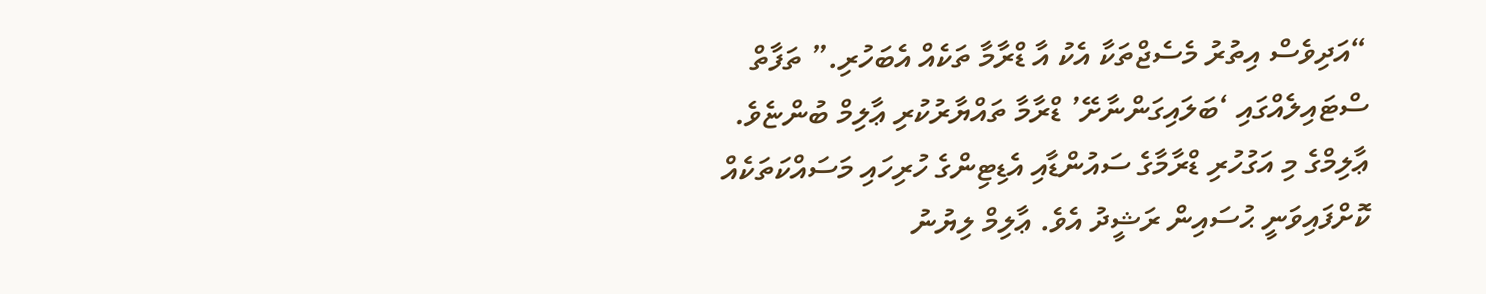“އަދިވެސް އިތުރު މެސެޖްތަކާ އެކު އާ ޑްރާމާ ތަކެއް އެބަހުރި.” ތަފާތް ސްޓައިލެއްގައި ‘ބަލައިގަންނާށޭ’ ޑްރާމާ ތައްޔާރުކުރި ޢާލިމް ބުންޏެވެ.
ޢާލިމްގެ މި އަގުހުރި ޑްރާމާގެ ސައުންޑާއި އެޑިޓިންގެ ހުރިހައި މަސައްކަތަކެއް ކޮށްފައިވަނީ ޙުސައިން ރަޝީދު އެވެ. ޢާލިމް ލިޔުނު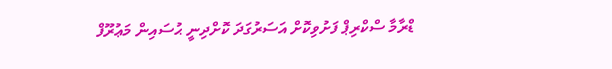ޑްރާމާ ސްކްރިޕް ފަށުވިކޮށް އަސަރުގަދަ ކޮށްދިނީ ޙުސައިން މަޢުރޫފް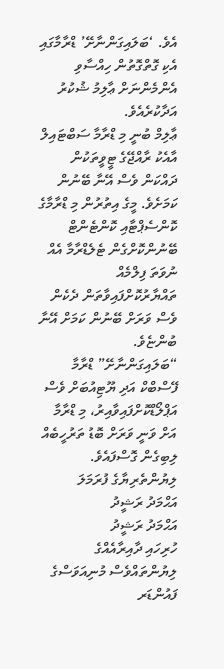އެވެ. ‘ބަލައިގަންނާށޭ’ ޑްރާމާގައި އެކި ގޮތްގޮތުން ހިއްސާވި އެންމެންނަށް ޢާލިމު ޝުކުރު އަދާކުރެއެވެ.
ޢާލިމް ބުނީ މި ޑްރާމާ ސަބްޓައިލް އާއެކު ރާއްޖޭގެ ޓީވީތަކުން ދައްކަން ވެސް އޭނާ ބޭނުން ކަމަށެވެ. މީގެ އިތުރުން މި ޑްރާމާގެ ކޮންސެޕްޓާއި ކޮންޓެންޓް ބޭނުންކޮށްގެން ޓެލެޑްރާމާ އެއް ނުވަތަ ފިލްމެއް ތައްޔާރުކޮށްފައިވާތަން ދެކެން ވެސް ވަރަށް ބޭނުން ކަމަށް އޭނާ ބުންޏެވެ.
“ބަލައިގަންނާށޭ” ޑްރާމާ ފޭސްބްކް އަދި ޔޫޓިއުބަށް ވެސް އަޕްލޯޑްކޮށްފައިވާއިރު، މި ޑްރާމާ އަށް ވަނީ ވަރަށް ބޮޑު ތަރުހީބެއް ލިބިގެން ގޮސްފައެވެ.
ލިޔުންތެރިޔާގެ ފުރަމަލަ
އަޙްމަދު ރަޝީދު
އަޙްމަދު ރަޝީދު
ހުރިހައި ދާއިރާއެއްގެ ލިޔުންތައްވެސް މުނިއަވަސްގެ ފައުންޑަރ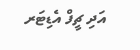އަދި ޗީފް އެޑިޓަރ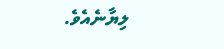ލިޔާނެއެވެ.